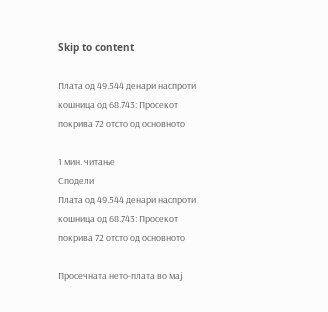Skip to content

Плата од 49.544 денари наспроти кошница од 68.743: Просекот покрива 72 отсто од основното

1 мин. читање
Сподели
Плата од 49.544 денари наспроти кошница од 68.743: Просекот покрива 72 отсто од основното

Просечната нето-плата во мај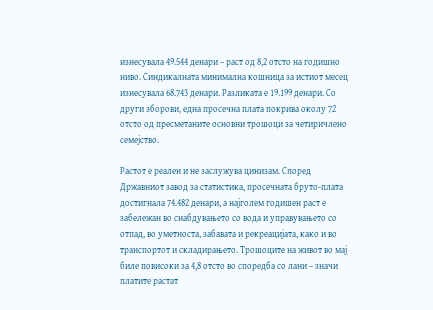изнесувала 49.544 денари – раст од 8,2 отсто на годишно ниво. Синдикалната минимална кошница за истиот месец изнесувала 68.743 денари. Разликата е 19.199 денари. Со други зборови, една просечна плата покрива околу 72 отсто од пресметаните основни трошоци за четиричлено семејство.

Растот е реален и не заслужува цинизам. Според Државниот завод за статистика, просечната бруто-плата достигнала 74.482 денари, а најголем годишен раст е забележан во снабдувањето со вода и управувањето со отпад, во уметноста, забавата и рекреацијата, како и во транспортот и складирањето. Трошоците на живот во мај биле повисоки за 4,8 отсто во споредба со лани – значи платите растат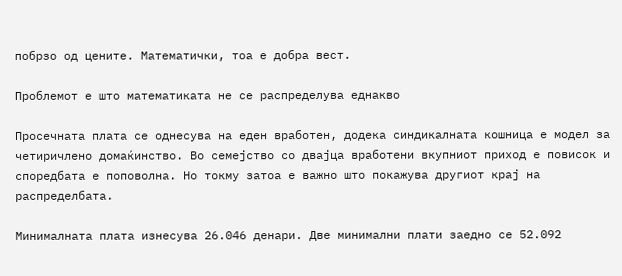побрзо од цените. Математички, тоа е добра вест.

Проблемот е што математиката не се распределува еднакво

Просечната плата се однесува на еден вработен, додека синдикалната кошница е модел за четиричлено домаќинство. Во семејство со двајца вработени вкупниот приход е повисок и споредбата е поповолна. Но токму затоа е важно што покажува другиот крај на распределбата.

Минималната плата изнесува 26.046 денари. Две минимални плати заедно се 52.092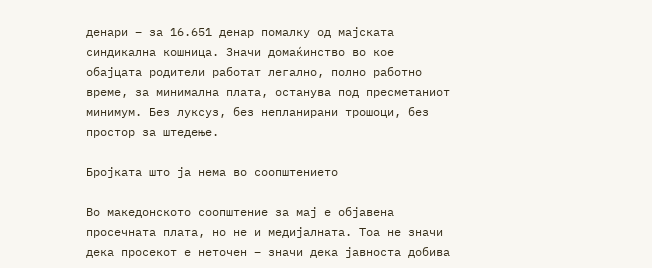денари – за 16.651 денар помалку од мајската синдикална кошница. Значи домаќинство во кое обајцата родители работат легално, полно работно време, за минимална плата, останува под пресметаниот минимум. Без луксуз, без непланирани трошоци, без простор за штедење.

Бројката што ја нема во соопштението

Во македонското соопштение за мај е објавена просечната плата, но не и медијалната. Тоа не значи дека просекот е неточен – значи дека јавноста добива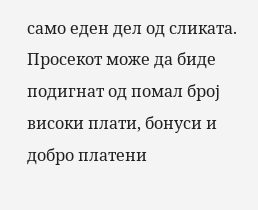само еден дел од сликата. Просекот може да биде подигнат од помал број високи плати, бонуси и добро платени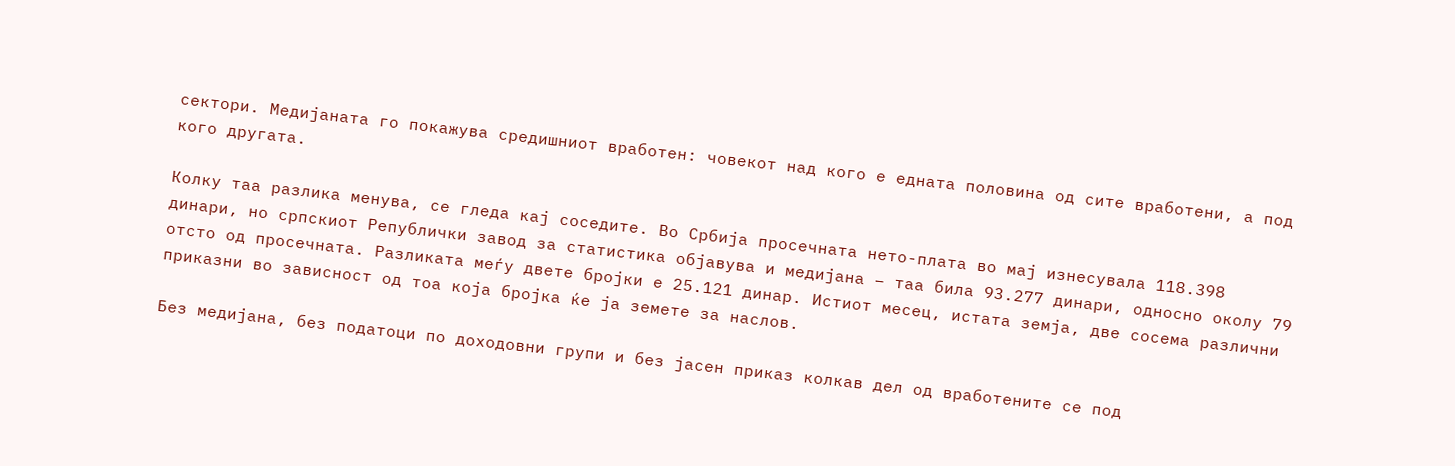сектори. Медијаната го покажува средишниот вработен: човекот над кого е едната половина од сите вработени, а под кого другата.

Колку таа разлика менува, се гледа кај соседите. Во Србија просечната нето-плата во мај изнесувала 118.398 динари, но српскиот Републички завод за статистика објавува и медијана – таа била 93.277 динари, односно околу 79 отсто од просечната. Разликата меѓу двете бројки е 25.121 динар. Истиот месец, истата земја, две сосема различни приказни во зависност од тоа која бројка ќе ја земете за наслов.

Без медијана, без податоци по доходовни групи и без јасен приказ колкав дел од вработените се под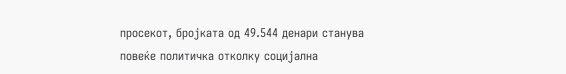просекот, бројката од 49.544 денари станува повеќе политичка отколку социјална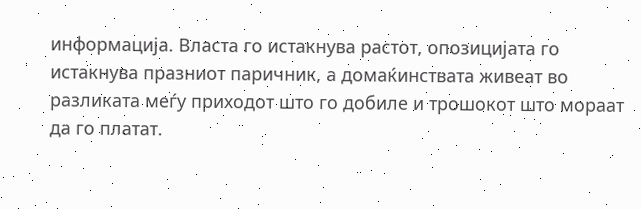информација. Власта го истакнува растот, опозицијата го истакнува празниот паричник, а домаќинствата живеат во разликата меѓу приходот што го добиле и трошокот што мораат да го платат.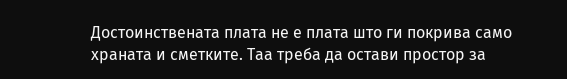Достоинствената плата не е плата што ги покрива само храната и сметките. Таа треба да остави простор за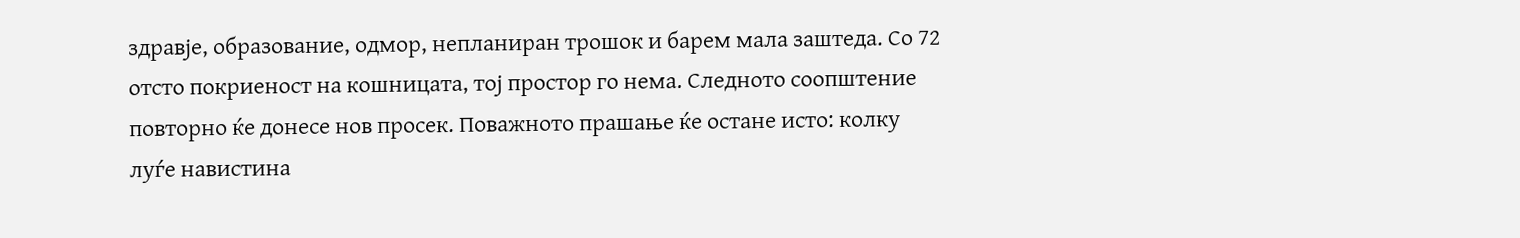здравје, образование, одмор, непланиран трошок и барем мала заштеда. Со 72 отсто покриеност на кошницата, тој простор го нема. Следното соопштение повторно ќе донесе нов просек. Поважното прашање ќе остане исто: колку луѓе навистина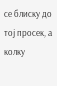се блиску до тој просек, а колку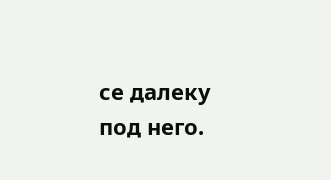се далеку под него.